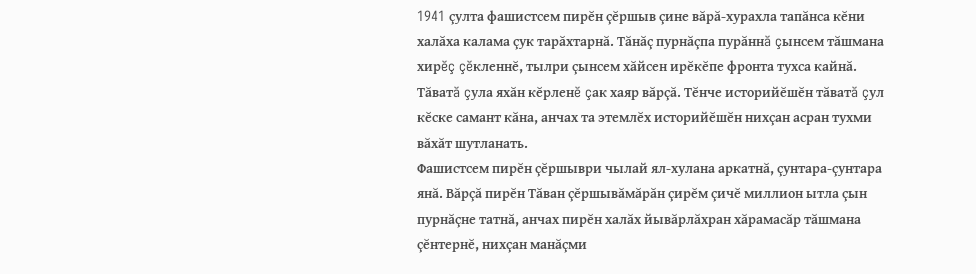1941 çулта фашистсем пирĕн çĕршыв çине вăрă-хурахла тапăнса кĕни халăха калама çук тарăхтарнă. Тăнăç пурнăçпа пурăннă çынсем тăшмана хирĕç çĕкленнĕ, тылри çынсем хăйсен ирĕкĕпе фронта тухса кайнă. Тăватă çула яхăн кĕрленĕ çак хаяр вăрçă. Тĕнче историйĕшĕн тăватă çул кĕске самант кăна, анчах та этемлĕх историйĕшĕн нихçан асран тухми вăхăт шутланать.
Фашистсем пирĕн çĕршыври чылай ял-хулана аркатнă, çунтара-çунтара янă. Вăрçă пирĕн Тăван çĕршывăмăрăн çирĕм çичĕ миллион ытла çын пурнăçне татнă, анчах пирĕн халăх йывăрлăхран хăрамасăр тăшмана çĕнтернĕ, нихçан манăçми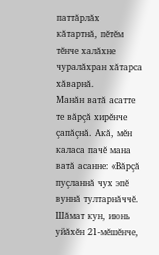паттăрлăх кăтартнă, пĕтĕм тĕнче халăхне чуралăхран хăтарса хăварнă.
Манăн ватă асатте те вăрçă хирĕнче çапăçнă. Акă, мĕн каласа пачĕ мана ватă асанне: «Вăрçă пуçланнă чух эпĕ вуннă тултарнăччĕ. Шăмат кун, июнь уйăхĕн 21-мĕшĕнче,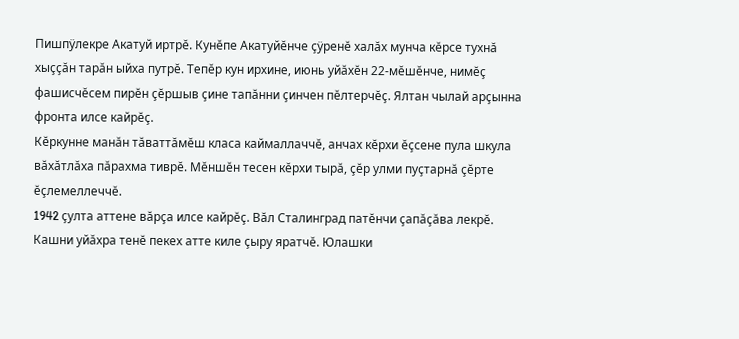Пишпÿлекре Акатуй иртрĕ. Кунĕпе Акатуйĕнче çÿренĕ халăх мунча кĕрсе тухнă хыççăн тарăн ыйха путрĕ. Тепĕр кун ирхине, июнь уйăхĕн 22-мĕшĕнче, нимĕç фашисчĕсем пирĕн çĕршыв çине тапăнни çинчен пĕлтерчĕç. Ялтан чылай арçынна фронта илсе кайрĕç.
Кĕркунне манăн тăваттăмĕш класа каймаллаччĕ, анчах кĕрхи ĕçсене пула шкула вăхăтлăха пăрахма тиврĕ. Мĕншĕн тесен кĕрхи тырă, çĕр улми пуçтарнă çĕрте ĕçлемеллеччĕ.
1942 çулта аттене вăрçа илсе кайрĕç. Вăл Сталинград патĕнчи çапăçăва лекрĕ. Кашни уйăхра тенĕ пекех атте киле çыру яратчĕ. Юлашки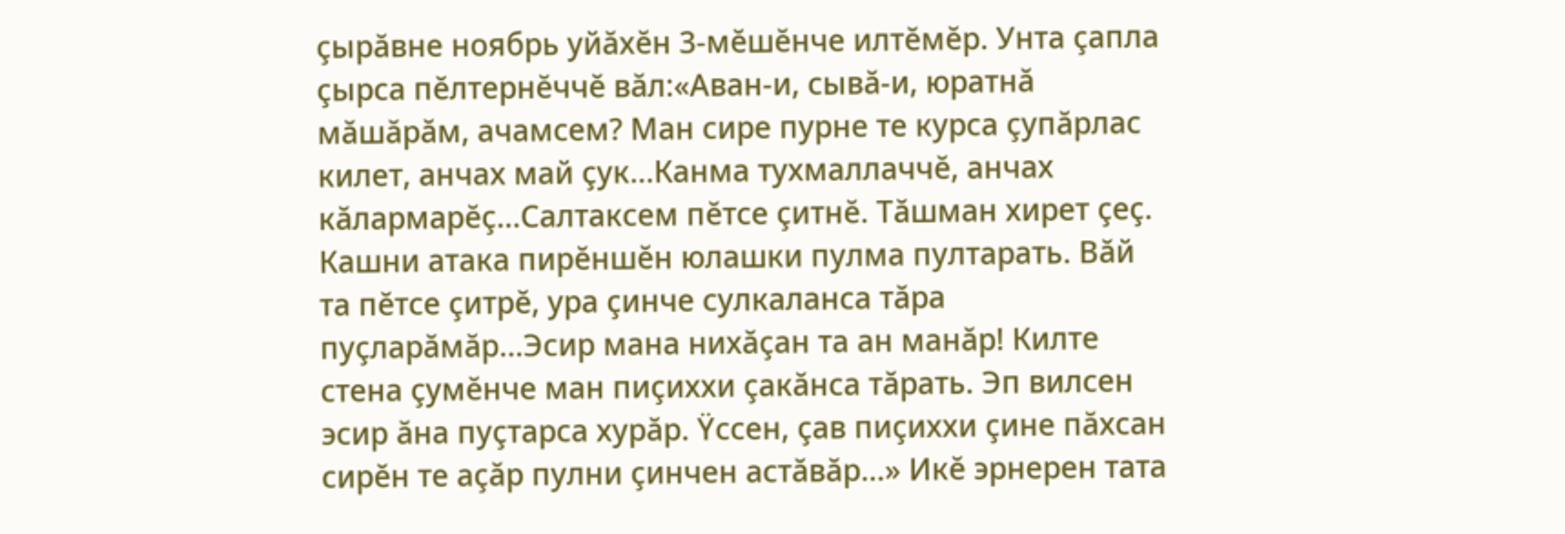çырăвне ноябрь уйăхĕн 3-мĕшĕнче илтĕмĕр. Унта çапла çырса пĕлтернĕччĕ вăл:«Аван-и, сывă-и, юратнă мăшăрăм, ачамсем? Ман сире пурне те курса çупăрлас килет, анчах май çук...Канма тухмаллаччĕ, анчах кăлармарĕç...Салтаксем пĕтсе çитнĕ. Тăшман хирет çеç. Кашни атака пирĕншĕн юлашки пулма пултарать. Вăй та пĕтсе çитрĕ, ура çинче сулкаланса тăра пуçларăмăр...Эсир мана нихăçан та ан манăр! Килте стена çумĕнче ман пиçиххи çакăнса тăрать. Эп вилсен эсир ăна пуçтарса хурăр. Ÿссен, çав пиçиххи çине пăхсан сирĕн те аçăр пулни çинчен астăвăр...» Икĕ эрнерен тата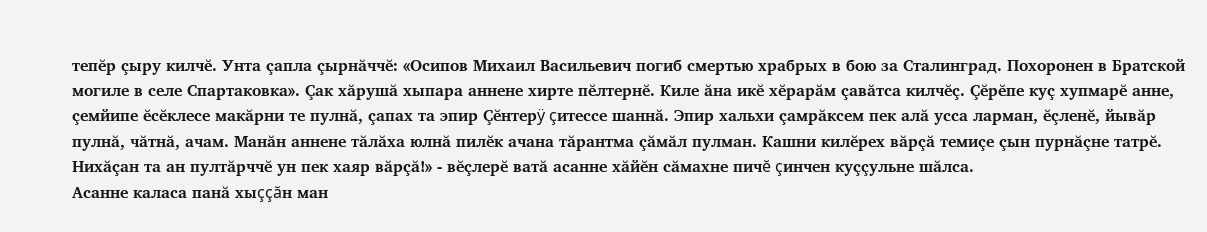тепĕр çыру килчĕ. Унта çапла çырнăччĕ: «Осипов Михаил Васильевич погиб смертью храбрых в бою за Сталинград. Похоронен в Братской могиле в селе Спартаковка». Çак хăрушă хыпара аннене хирте пĕлтернĕ. Киле ăна икĕ хĕрарăм çавăтса килчĕç. Çĕрĕпе куç хупмарĕ анне, çемйипе ĕсĕклесе макăрни те пулнă, çапах та эпир Çĕнтерÿ çитессе шаннă. Эпир хальхи çамрăксем пек алă усса ларман, ĕçленĕ, йывăр пулнă, чăтнă, ачам. Манăн аннене тăлăха юлнă пилĕк ачана тăрантма çăмăл пулман. Кашни килĕрех вăрçă темиçе çын пурнăçне татрĕ. Нихăçан та ан пултăрччĕ ун пек хаяр вăрçă!» - вĕçлерĕ ватă асанне хăйĕн сăмахне пичĕ çинчен куççульне шăлса.
Асанне каласа панă хыççăн ман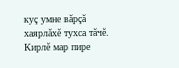куç умне вăрçă хаярлăхĕ тухса тăчĕ. Кирлĕ мар пире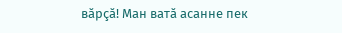вăрçă! Ман ватă асанне пек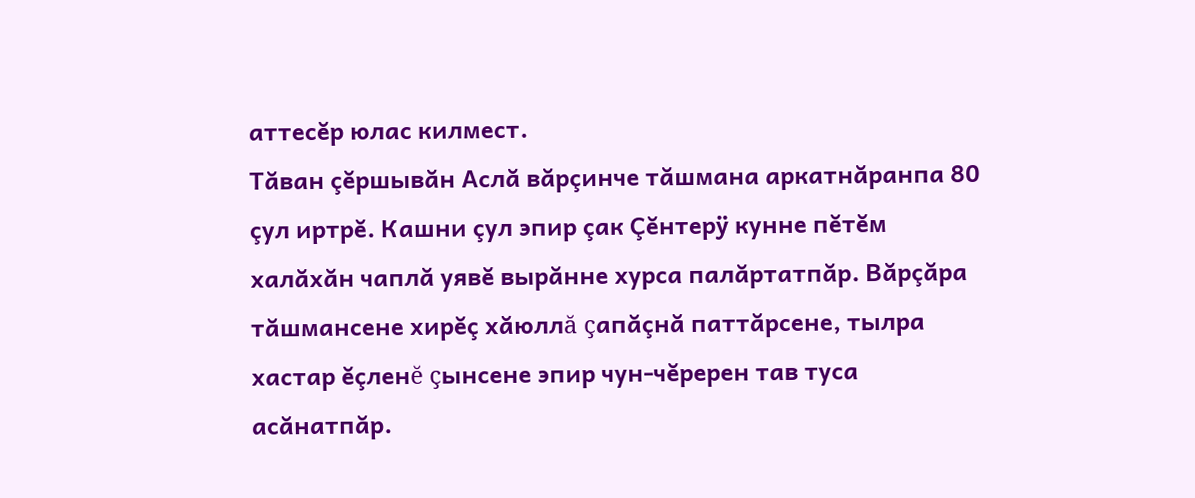аттесĕр юлас килмест.
Тăван çĕршывăн Аслă вăрçинче тăшмана аркатнăранпа 80 çул иртрĕ. Кашни çул эпир çак Çĕнтерÿ кунне пĕтĕм халăхăн чаплă уявĕ вырăнне хурса палăртатпăр. Вăрçăра тăшмансене хирĕç хăюллă çапăçнă паттăрсене, тылра хастар ĕçленĕ çынсене эпир чун-чĕререн тав туса асăнатпăр.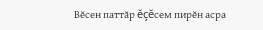Вĕсен паттăр ĕçĕсем пирĕн асра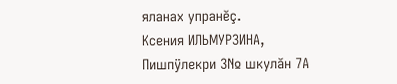яланах упранĕç.
Ксения ИЛЬМУРЗИНА,
Пишпÿлекри 3№ шкулăн 7А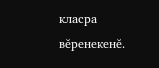класра вĕренекенĕ.